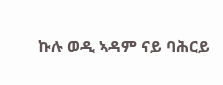ኩሉ ወዲ ኣዳም ናይ ባሕርይ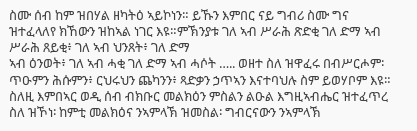ስሙ ሰብ ከም ዝበሃል ዘካትዕ ኣይኮነን። ይኹን እምበር ናይ ግብሪ ስሙ ግና ዝተፈላለየ ክኸውን ዝከኣል ነገር እዩ።ምኽንያቱ ገለ ኣብ ሥራሕ ጽድቂ ገለ ድማ ኣብ ሥራሕ ጸይቂ፥ ገለ ኣብ ህንጸት፥ ገለ ድማ
ኣብ ዕንወት፥ ገለ ኣብ ሓቂ ገለ ድማ ኣብ ሓሶት ….. ወዘተ ስለ ዝዋፈሩ በብሥርሖም፡ ጥዑምን ሕሱምን፥ ርህሩህን ጨካንን፥ ጻድቃን ኃጥኣን እናተባህሉ ስም ይወሃቦም እዩ። ስለዚ እምበኣር ወዲ ሰብ ብክቡር መልክዕን ምስልን ልዑል እግዚኣብሔር ዝተፈጥረ ስለ ዝኾነ፡ ከምቲ መልክዕና ንኣምላኽ ዝመስል፡ ግብርናውን ንኣምላኽ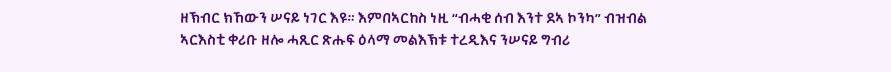ዘኽብር ክኸውን ሠናይ ነገር እዩ። እምበኣርከስ ነዚ “ብሓቂ ሰብ እንተ ደኣ ኮንካ” ብዝብል ኣርእስቲ ቀሪቡ ዘሎ ሓጺር ጽሑፍ ዕላማ መልእኽቱ ተረዲእና ንሠናይ ግብሪ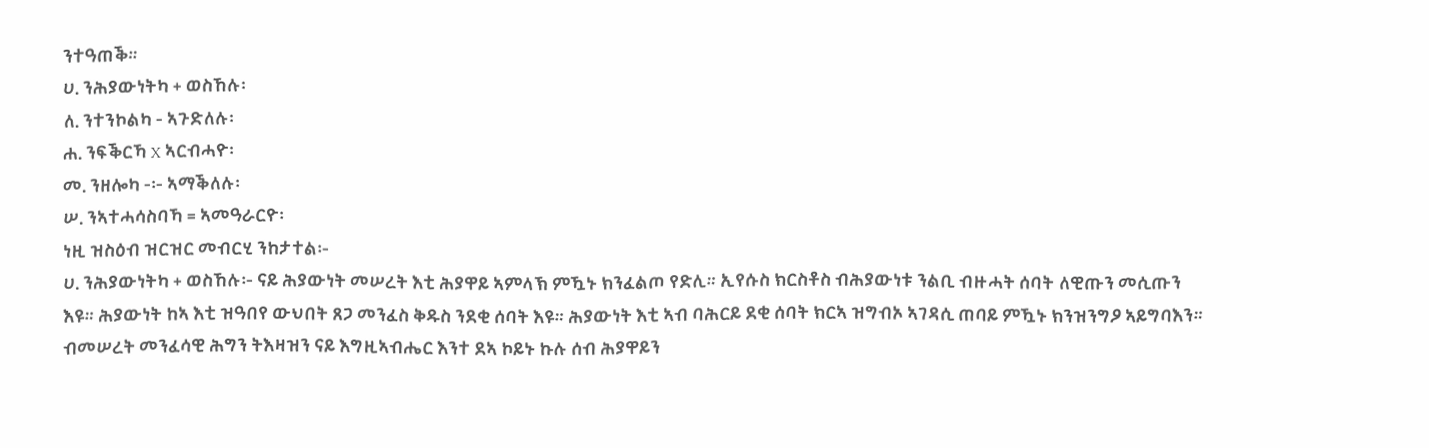ንተዓጠቕ።
ሀ. ንሕያውነትካ + ወስኸሉ፡
ለ. ንተንኮልካ - ኣጉድለሉ፡
ሐ. ንፍቕርኻ X ኣርብሓዮ፡
መ. ንዘሎካ -፡- ኣማቕለሉ፡
ሠ. ንኣተሓሳስባኻ = ኣመዓራርዮ፡
ነዚ ዝስዕብ ዝርዝር መብርሂ ንከታተል፡-
ሀ. ንሕያውነትካ + ወስኸሉ፡- ናይ ሕያውነት መሠረት እቲ ሕያዋይ ኣምላኽ ምዃኑ ክንፈልጦ የድሊ። ኢየሱስ ክርስቶስ ብሕያውነቱ ንልቢ ብዙሓት ሰባት ለዊጡን መሲጡን እዩ። ሕያውነት ከኣ እቲ ዝዓበየ ውህበት ጸጋ መንፈስ ቅዱስ ንደቂ ሰባት እዩ። ሕያውነት እቲ ኣብ ባሕርይ ደቂ ሰባት ክርኣ ዝግብኦ ኣገዳሲ ጠባይ ምዃኑ ክንዝንግዖ ኣይግባእን። ብመሠረት መንፈሳዊ ሕግን ትእዛዝን ናይ እግዚኣብሔር እንተ ደኣ ኮይኑ ኩሉ ሰብ ሕያዋይን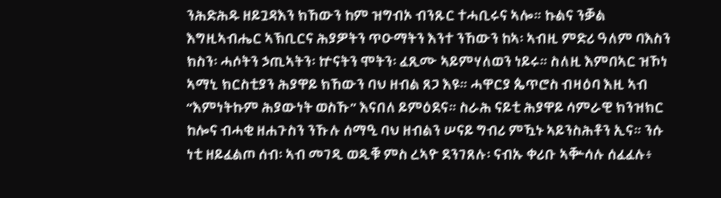ንሕድሕዱ ዘይጓዳእን ክኸውን ከም ዝግብኦ ብንጹር ተሓቢሩና ኣሎ። ኩልና ንቓል እግዚኣብሔር ኣኽቢርና ሕያዎትን ጥዑማትን እንተ ንኸውን ከኣ፡ ኣብዚ ምድሪ ዓለም ባእስን ክስን፡ ሓሶትን ኃጢኣትን፡ ኵናትን ሞትን፡ ፈጺሙ ኣይምሃለወን ነይሩ። ስለዚ እምበኣር ዝኾነ ኣማኒ ክርስቲያን ሕያዋይ ክኸውን ባህ ዘብል ጸጋ እዩ። ሓዋርያ ጴጥሮስ ብዛዕባ እዚ ኣብ “እምነትኩም ሕያውነት ወስኹ” እናበለ ይምዕደና። ስራሕ ናይቲ ሕያዋይ ሳምራዊ ክንዝክር ከሎና ብሓቂ ዘሐጉስን ንኹሉ ሰማዒ ባህ ዘብልን ሠናይ ግብሪ ምዃኑ ኣይንስሕቶን ኢና። ንሱ ነቲ ዘይፈልጦ ሰብ፡ ኣብ መገዲ ወዲቑ ምስ ረኣዮ ደንገጸሉ፡ ናብኡ ቀሪቡ ኣቝሳሉ ሰፈፈሉ፥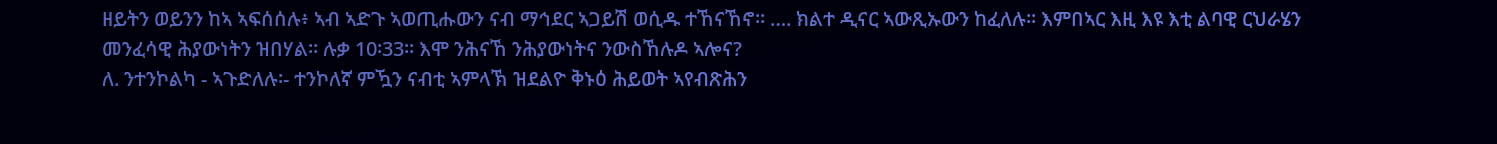ዘይትን ወይንን ከኣ ኣፍሰሰሉ፥ ኣብ ኣድጉ ኣወጢሑውን ናብ ማኅደር ኣጋይሽ ወሲዱ ተኸናኸኖ። …. ክልተ ዲናር ኣውጺኡውን ከፈለሉ። እምበኣር እዚ እዩ እቲ ልባዊ ርህራሄን መንፈሳዊ ሕያውነትን ዝበሃል። ሉቃ 10፡33። እሞ ንሕናኸ ንሕያውነትና ንውስኸሉዶ ኣሎና?
ለ. ንተንኮልካ - ኣጉድለሉ፡- ተንኮለኛ ምዃን ናብቲ ኣምላኽ ዝደልዮ ቅኑዕ ሕይወት ኣየብጽሕን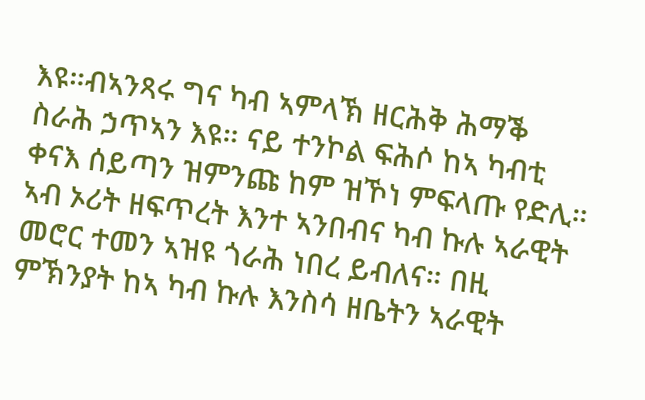እዩ።ብኣንጻሩ ግና ካብ ኣምላኽ ዘርሕቅ ሕማቕ ስራሕ ኃጥኣን እዩ። ናይ ተንኮል ፍሕሶ ከኣ ካብቲ ቀናእ ሰይጣን ዝምንጩ ከም ዝኾነ ምፍላጡ የድሊ። ኣብ ኦሪት ዘፍጥረት እንተ ኣንበብና ካብ ኩሉ ኣራዊት መሮር ተመን ኣዝዩ ጎራሕ ነበረ ይብለና። በዚ ምኽንያት ከኣ ካብ ኩሉ እንስሳ ዘቤትን ኣራዊት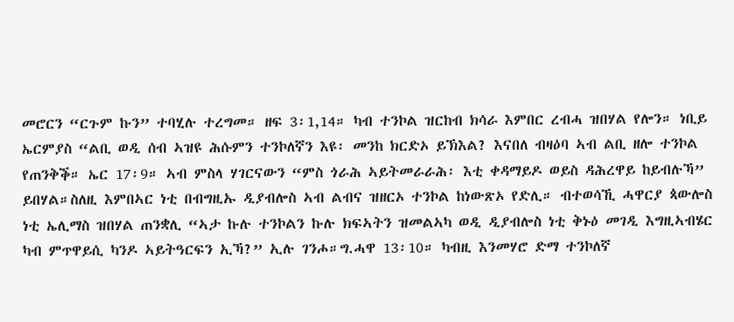መሮርን “ርጉም ኩን” ተባሂሉ ተረግመ። ዘፍ 3፡1,14። ካብ ተንኮል ዝርከብ ክሳራ እምበር ረብሓ ዝበሃል የሎን። ነቢይ ኤርምያስ “ልቢ ወዲ ሰብ ኣዝዩ ሕሱምን ተንኮለኛን እዩ፡ መንከ ክርድኦ ይኽእል? እናበለ ብዛዕባ ኣብ ልቢ ዘሎ ተንኮል የጠንቅቕ። ኤር 17፡9። ኣብ ምስላ ሃገርናውን “ምስ ጎራሕ ኣይትመራራሕ፡ እቲ ቀዳማይዶ ወይስ ዳሕረዋይ ከይብሉኻ” ይበሃል።ስለዚ እምበኣር ነቲ በብግዚኡ ዲያብሎስ ኣብ ልብና ዝዘርኦ ተንኮል ከነውጽኦ የድሊ። ብተወሳኺ ሓዋርያ ጳውሎስ ነቲ ኤሊማስ ዝበሃል ጠንቋሊ “ኣታ ኩሉ ተንኮልን ኩሉ ክፍኣትን ዝመልኣካ ወዲ ዲያብሎስ ነቲ ቅኑዕ መገዲ እግዚኣብሄር ካብ ምጥዋይሲ ካንዶ ኣይትዓርፍን ኢኻ?” ኢሉ ገንሖ።ግ.ሓዋ 13፡10። ካብዚ እንመሃሮ ድማ ተንኮለኛ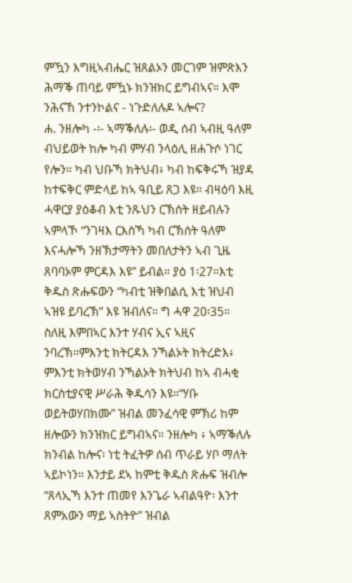ምዃን እግዚኣብሔር ዝጸልኦን መርገም ዝምጽእን ሕማቕ ጠባይ ምዃኑ ክንዝክር ይግብኣና። እሞ ንሕናኸ ንተንኮልና - ነጉድለሉዶ ኣሎና?
ሐ. ንዘሎካ -፡- ኣማቕለሉ፡- ወዲ ሰብ ኣብዚ ዓለም ብህይወት ከሎ ካብ ምሃብ ንላዕሊ ዘሐጉሶ ነገር የሎን። ካብ ህቡኻ ክትህብ፥ ካብ ከፍቅሩኻ ዝያዳ ከተፍቅር ምድላይ ከኣ ዓቢይ ጸጋ እዩ። ብዛዕባ እዚ ሓዋርያ ያዕቆብ እቲ ንጹህን ርኽሰት ዘይብሉን ኣምላኾ “ንገዛእ ርእስኻ ካብ ርኽሰት ዓለም እናሓሎኻ ንዘኽታማትን መበለታትን ኣብ ጊዜ ጸባባኦም ምርዳእ እዩ” ይብል። ያዕ 1፡27።እቲ ቅዱስ ጽሑፍውን “ካብቲ ዝቅበልሲ እቲ ዝህብ ኣዝዩ ይባረኽ” እዩ ዝብለና። ግ ሓዋ 20፡35። ስለዚ እምበኣር እንተ ሃብና ኢና ኣዚና ንባረኽ።ምእንቲ ክትርዳእ ንኻልኦት ክትረድእ፥ ምእንቲ ክትወሃብ ንኻልኦት ክትህብ ከኣ ብሓቂ ክርስቲያናዊ ሥራሕ ቅዱሳን እዩ።“ሃቡ ወይትወሃበክሙ” ዝብል መንፈሳዊ ምኽሪ ከም ዘሎውን ክንዝክር ይግብኣና። ንዘሎካ ፥ ኣማቕለሉ ክንብል ከሎና፡ ነቲ ትፈትዎ ሰብ ጥራይ ሃቦ ማለት ኣይኮነን። እንታይ ደኣ ከምቲ ቅዱስ ጽሑፍ ዝብሎ “ጸላኢኻ እንተ ጠመየ እንጌራ ኣብልዓዮ፡ እንተ ጸምአውን ማይ ኣስትዮ” ዝብል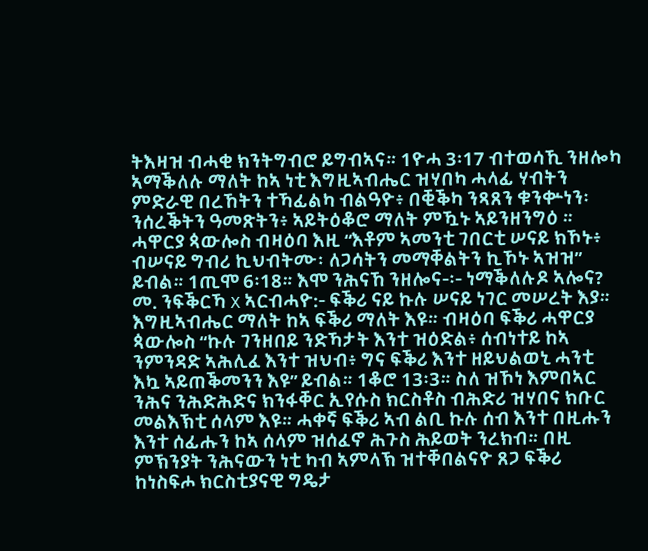ትእዛዝ ብሓቂ ክንትግብሮ ይግብኣና። 1ዮሓ 3፡17 ብተወሳኺ ንዘሎካ ኣማቕለሉ ማለት ከኣ ነቲ እግዚኣብሔር ዝሃበካ ሓላፊ ሃብትን ምድራዊ በረኸትን ተኻፊልካ ብልዓዮ፥ በቒቕካ ንጻጸን ቁንቍነን፡ ንሰረቕትን ዓመጽትን፥ ኣይትዕቆሮ ማለት ምዃኑ ኣይንዘንግዕ ። ሓዋርያ ጳውሎስ ብዛዕባ እዚ “እቶም ኣመንቲ ገበርቲ ሠናይ ክኾኑ፥ ብሠናይ ግብሪ ኪህብትሙ፡ ለጋሳትን መማቐልትን ኪኾኑ ኣዝዝ” ይብል። 1ጢሞ 6፡18። እሞ ንሕናኸ ንዘሎና-፡- ነማቕለሉዶ ኣሎና?
መ. ንፍቕርኻ X ኣርብሓዮ:- ፍቕሪ ናይ ኩሉ ሠናይ ነገር መሠረት እያ። እግዚኣብሔር ማለት ከኣ ፍቕሪ ማለት እዩ። ብዛዕባ ፍቕሪ ሓዋርያ ጳውሎስ “ኩሉ ገንዘበይ ንድኻታት እንተ ዝዕድል፥ ሰብነተይ ከኣ ንምንዳድ ኣሕሊፈ እንተ ዝህብ፥ ግና ፍቕሪ እንተ ዘይህልወኒ ሓንቲ እኳ ኣይጠቕመንን እዩ” ይብል። 1ቆሮ 13፡3። ስለ ዝኾነ እምበኣር ንሕና ንሕድሕድና ክንፋቐር ኢየሱስ ክርስቶስ ብሕድሪ ዝሃበና ክቡር መልእኽቲ ሰላም እዩ። ሓቀኛ ፍቕሪ ኣብ ልቢ ኩሉ ሰብ እንተ በዚሑን እንተ ሰፊሑን ከኣ ሰላም ዝሰፈኖ ሕጉስ ሕይወት ንረክብ። በዚ ምኽንያት ንሕናውን ነቲ ካብ ኣምላኽ ዝተቐበልናዮ ጸጋ ፍቕሪ ከነስፍሖ ክርስቲያናዊ ግዴታ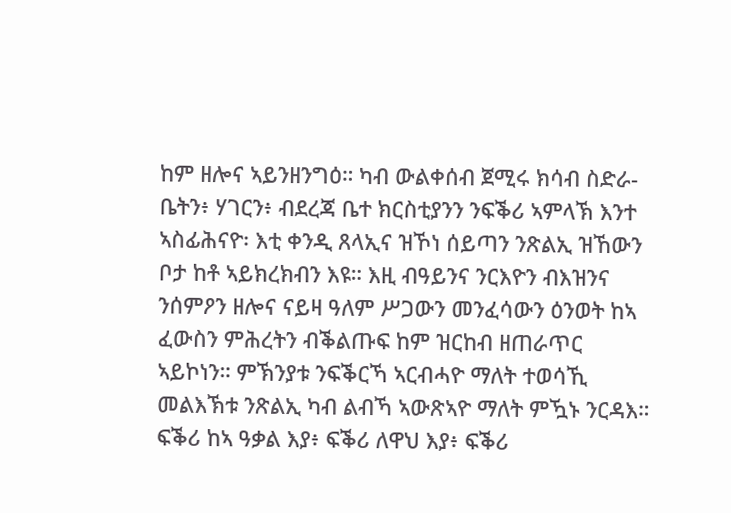ከም ዘሎና ኣይንዘንግዕ። ካብ ውልቀሰብ ጀሚሩ ክሳብ ስድራ-ቤትን፥ ሃገርን፥ ብደረጃ ቤተ ክርስቲያንን ንፍቕሪ ኣምላኽ እንተ ኣስፊሕናዮ፡ እቲ ቀንዲ ጸላኢና ዝኾነ ሰይጣን ንጽልኢ ዝኸውን ቦታ ከቶ ኣይክረክብን እዩ። እዚ ብዓይንና ንርእዮን ብእዝንና ንሰምዖን ዘሎና ናይዛ ዓለም ሥጋውን መንፈሳውን ዕንወት ከኣ ፈውስን ምሕረትን ብቕልጡፍ ከም ዝርከብ ዘጠራጥር ኣይኮነን። ምኽንያቱ ንፍቕርኻ ኣርብሓዮ ማለት ተወሳኺ መልእኽቱ ንጽልኢ ካብ ልብኻ ኣውጽኣዮ ማለት ምዃኑ ንርዳእ። ፍቕሪ ከኣ ዓቃል እያ፥ ፍቕሪ ለዋህ እያ፥ ፍቕሪ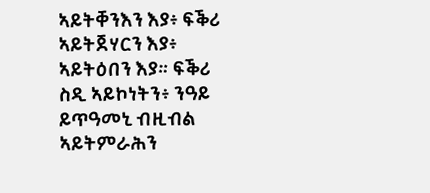ኣይትቐንእን እያ፥ ፍቕሪ ኣይትጀሃርን እያ፥ ኣይትዕበን እያ። ፍቕሪ ስዲ ኣይኮነትን፥ ንዓይ ይጥዓመኒ ብዚብል ኣይትምራሕን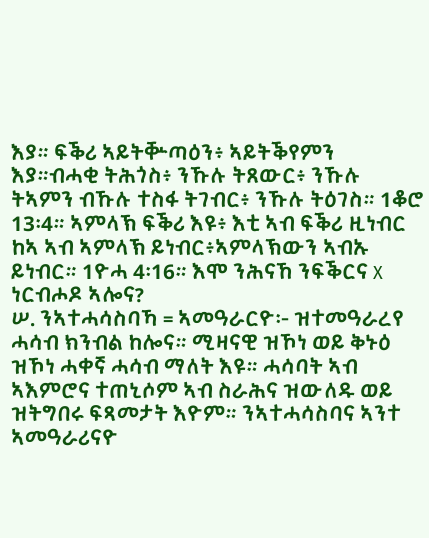እያ። ፍቕሪ ኣይትቝጣዕን፥ ኣይትቕየምን እያ።ብሓቂ ትሕጎስ፥ ንኹሉ ትጸውር፥ ንኹሉ ትኣምን ብኹሉ ተስፋ ትገብር፥ ንኹሉ ትዕገስ። 1ቆሮ 13፡4። ኣምላኽ ፍቕሪ እዩ፥ እቲ ኣብ ፍቕሪ ዚነብር ከኣ ኣብ ኣምላኽ ይነብር፥ኣምላኽውን ኣብኡ ይነብር። 1ዮሓ 4፡16። እሞ ንሕናኸ ንፍቕርና X ነርብሖዶ ኣሎና?
ሠ. ንኣተሓሳስባኻ = ኣመዓራርዮ፡- ዝተመዓራረየ ሓሳብ ክንብል ከሎና። ሚዛናዊ ዝኾነ ወይ ቅኑዕ ዝኾነ ሓቀኛ ሓሳብ ማለት እዩ። ሓሳባት ኣብ ኣእምሮና ተጠኒሶም ኣብ ስራሕና ዝውለዱ ወይ ዝትግበሩ ፍጻመታት እዮም። ንኣተሓሳስባና ኣንተ ኣመዓራሪናዮ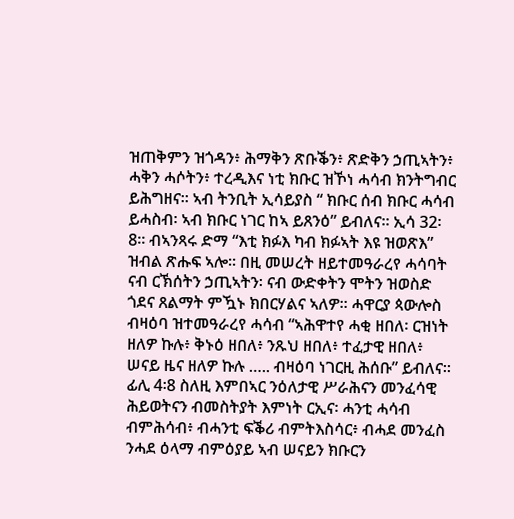ዝጠቅምን ዝጎዳን፥ ሕማቅን ጽቡቕን፥ ጽድቅን ኃጢኣትን፥ ሓቅን ሓሶትን፥ ተረዲእና ነቲ ክቡር ዝኾነ ሓሳብ ክንትግብር ይሕግዘና። ኣብ ትንቢት ኢሳይያስ “ ክቡር ሰብ ክቡር ሓሳብ ይሓስብ፡ ኣብ ክቡር ነገር ከኣ ይጸንዕ” ይብለና። ኢሳ 32፡8። ብኣንጻሩ ድማ “እቲ ክፉእ ካብ ክፉኣት እዩ ዝወጽእ” ዝብል ጽሑፍ ኣሎ። በዚ መሠረት ዘይተመዓራረየ ሓሳባት ናብ ርኽሰትን ኃጢኣትን፡ ናብ ውድቀትን ሞትን ዝወስድ ጎደና ጸልማት ምዃኑ ክበርሃልና ኣለዎ። ሓዋርያ ጳውሎስ ብዛዕባ ዝተመዓራረየ ሓሳብ “ኣሕዋተየ ሓቂ ዘበለ፡ ርዝነት ዘለዎ ኩሉ፥ ቅኑዕ ዘበለ፥ ንጹህ ዘበለ፥ ተፈታዊ ዘበለ፥ ሠናይ ዜና ዘለዎ ኩሉ ….. ብዛዕባ ነገርዚ ሕሰቡ” ይብለና። ፊሊ 4፡8 ስለዚ እምበኣር ንዕለታዊ ሥራሕናን መንፈሳዊ ሕይወትናን ብመስትያት እምነት ርኢና፡ ሓንቲ ሓሳብ ብምሕሳብ፥ ብሓንቲ ፍቕሪ ብምትእስሳር፥ ብሓደ መንፈስ ንሓደ ዕላማ ብምዕያይ ኣብ ሠናይን ክቡርን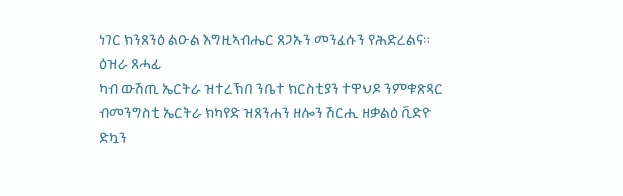ነገር ክንጸንዕ ልዑል እግዚኣብሔር ጸጋኡን መንፈሱን የሕድረልና።
ዕዝራ ጸሓፊ
ካብ ውሽጢ ኤርትራ ዝተረኽበ ንቤተ ክርስቲያን ተዋህዶ ንምቁጽጻር ብመንግስቲ ኤርትራ ክካየድ ዝጸንሐን ዘሎን ሽርሒ ዘቃልዕ ቪድዮ
ድኳን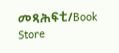መጻሕፍቲ/Book Store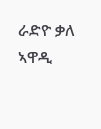ራድዮ ቃለ ኣዋዲ